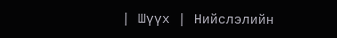| Шүүх | Нийслэлийн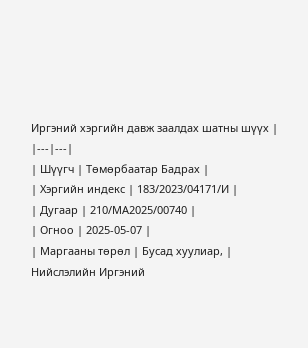Иргэний хэргийн давж заалдах шатны шүүх |
|---|---|
| Шүүгч | Төмөрбаатар Бадрах |
| Хэргийн индекс | 183/2023/04171/И |
| Дугаар | 210/МА2025/00740 |
| Огноо | 2025-05-07 |
| Маргааны төрөл | Бусад хуулиар, |
Нийслэлийн Иргэний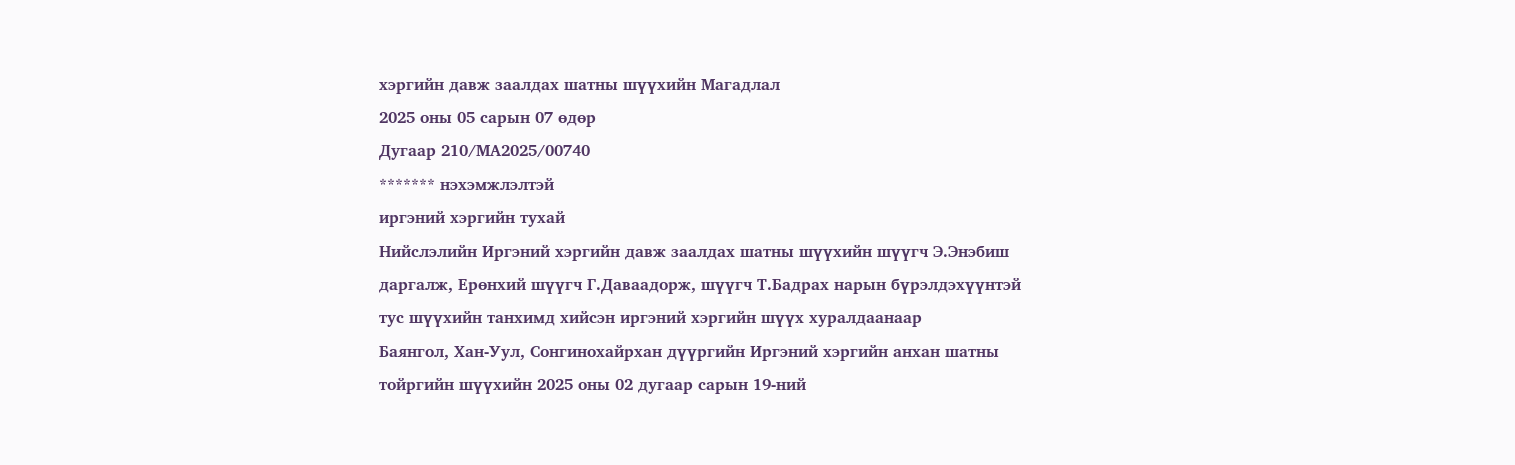хэргийн давж заалдах шатны шүүхийн Магадлал
2025 оны 05 сарын 07 өдөр
Дугаар 210/МА2025/00740
******* нэхэмжлэлтэй
иргэний хэргийн тухай
Нийслэлийн Иргэний хэргийн давж заалдах шатны шүүхийн шүүгч Э.Энэбиш даргалж, Ерөнхий шүүгч Г.Даваадорж, шүүгч Т.Бадрах нарын бүрэлдэхүүнтэй тус шүүхийн танхимд хийсэн иргэний хэргийн шүүх хуралдаанаар
Баянгол, Хан-Уул, Сонгинохайрхан дүүргийн Иргэний хэргийн анхан шатны тойргийн шүүхийн 2025 оны 02 дугаар сарын 19-ний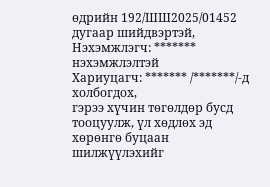өдрийн 192/ШШ2025/01452 дугаар шийдвэртэй,
Нэхэмжлэгч: ******* нэхэмжлэлтэй
Хариуцагч: ******* /*******/-д холбогдох,
гэрээ хүчин төгөлдөр бусд тооцуулж, үл хөдлөх эд хөрөнгө буцаан шилжүүлэхийг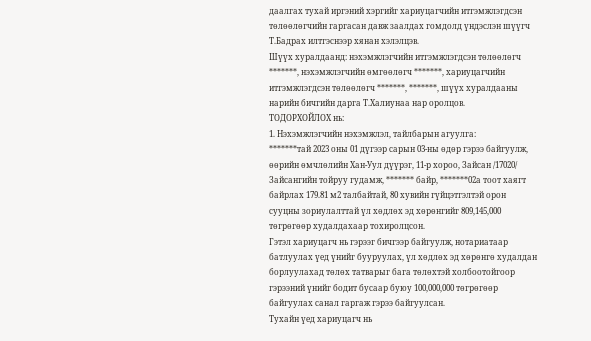даалгах тухай иргэний хэргийг хариуцагчийн итгэмжлэгдсэн төлөөлөгчийн гаргасан давж заалдах гомдолд үндэслэн шүүгч Т.Бадрах илтгэснээр хянан хэлэлцэв.
Шүүх хуралдаанд: нэхэмжлэгчийн итгэмжлэгдсэн төлөөлөгч *******, нэхэмжлэгчийн өмгөөлөгч *******, хариуцагчийн итгэмжлэгдсэн төлөөлөгч *******, *******, шүүх хуралдааны нарийн бичгийн дарга Т.Халиунаа нар оролцов.
ТОДОРХОЙЛОХ нь:
1. Нэхэмжлэгчийн нэхэмжлэл, тайлбарын агуулга:
*******тай 2023 оны 01 дүгээр сарын 03-ны өдөр гэрээ байгуулж, өөрийн өмчлөлийн Хан-Уул дүүрэг, 11-р хороо, Зайсан /17020/ Зайсангийн тойруу гудамж, ******* байр, *******02а тоот хаягт байрлах 179.81 м2 талбайтай, 80 хувийн гүйцэтгэлтэй орон сууцны зориулалттай үл хөдлөх эд хөрөнгийг 809,145,000 төгрөгөөр худалдахаар тохиролцсон.
Гэтэл хариуцагч нь гэрээг бичгээр байгуулж, нотариатаар батлуулах үед үнийг бууруулах, үл хөдлөх эд хөрөнгө худалдан борлуулахад төлөх татварыг бага төлөхтэй холбоотойгоор гэрээний үнийг бодит бусаар буюу 100,000,000 төгрөгөөр байгуулах санал гаргаж гэрээ байгуулсан.
Тухайн үед хариуцагч нь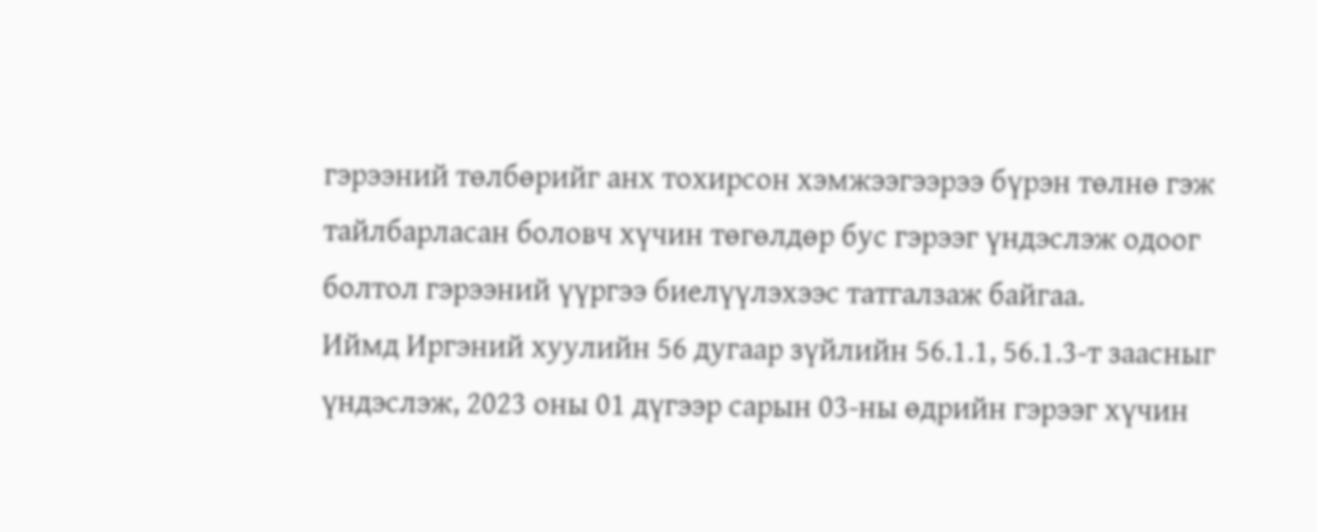гэрээний төлбөрийг анх тохирсон хэмжээгээрээ бүрэн төлнө гэж тайлбарласан боловч хүчин төгөлдөр бус гэрээг үндэслэж одоог болтол гэрээний үүргээ биелүүлэхээс татгалзаж байгаа.
Иймд Иргэний хуулийн 56 дугаар зүйлийн 56.1.1, 56.1.3-т заасныг үндэслэж, 2023 оны 01 дүгээр сарын 03-ны өдрийн гэрээг хүчин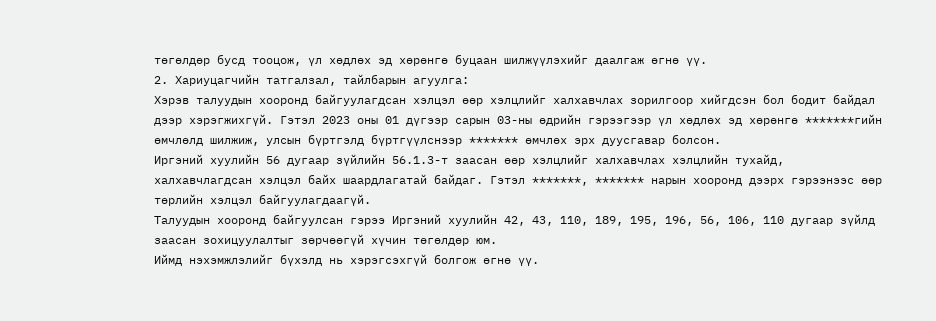төгөлдөр бусд тооцож, үл хөдлөх эд хөрөнгө буцаан шилжүүлэхийг даалгаж өгнө үү.
2. Хариуцагчийн татгалзал, тайлбарын агуулга:
Хэрэв талуудын хооронд байгуулагдсан хэлцэл өөр хэлцлийг халхавчлах зорилгоор хийгдсэн бол бодит байдал дээр хэрэгжихгүй. Гэтэл 2023 оны 01 дүгээр сарын 03-ны өдрийн гэрээгээр үл хөдлөх эд хөрөнгө *******гийн өмчлөлд шилжиж, улсын бүртгэлд бүртгүүлснээр ******* өмчлөх эрх дуусгавар болсон.
Иргэний хуулийн 56 дугаар зүйлийн 56.1.3-т заасан өөр хэлцлийг халхавчлах хэлцлийн тухайд, халхавчлагдсан хэлцэл байх шаардлагатай байдаг. Гэтэл *******, ******* нарын хооронд дээрх гэрээнээс өөр төрлийн хэлцэл байгуулагдаагүй.
Талуудын хооронд байгуулсан гэрээ Иргэний хуулийн 42, 43, 110, 189, 195, 196, 56, 106, 110 дугаар зүйлд заасан зохицуулалтыг зөрчөөгүй хүчин төгөлдөр юм.
Иймд нэхэмжлэлийг бүхэлд нь хэрэгсэхгүй болгож өгнө үү.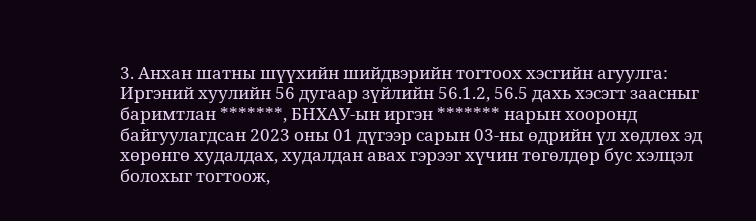3. Анхан шатны шүүхийн шийдвэрийн тогтоох хэсгийн агуулга:
Иргэний хуулийн 56 дугаар зүйлийн 56.1.2, 56.5 дахь хэсэгт заасныг баримтлан *******, БНХАУ-ын иргэн ******* нарын хооронд байгуулагдсан 2023 оны 01 дүгээр сарын 03-ны өдрийн үл хөдлөх эд хөрөнгө худалдах, худалдан авах гэрээг хүчин төгөлдөр бус хэлцэл болохыг тогтоож,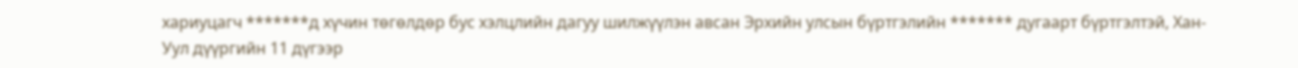хариуцагч *******д хүчин төгөлдөр бус хэлцлийн дагуу шилжүүлэн авсан Эрхийн улсын бүртгэлийн ******* дугаарт бүртгэлтэй, Хан-Уул дүүргийн 11 дүгээр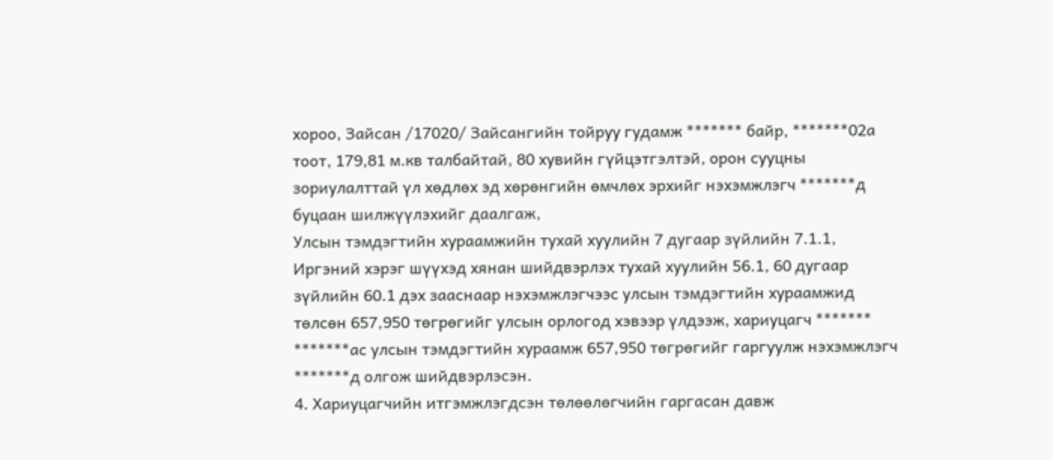хороо, Зайсан /17020/ Зайсангийн тойруу гудамж ******* байр, *******02а тоот, 179,81 м.кв талбайтай, 80 хувийн гүйцэтгэлтэй, орон сууцны зориулалттай үл хөдлөх эд хөрөнгийн өмчлөх эрхийг нэхэмжлэгч *******д буцаан шилжүүлэхийг даалгаж,
Улсын тэмдэгтийн хураамжийн тухай хуулийн 7 дугаар зүйлийн 7.1.1, Иргэний хэрэг шүүхэд хянан шийдвэрлэх тухай хуулийн 56.1, 60 дугаар зүйлийн 60.1 дэх зааснаар нэхэмжлэгчээс улсын тэмдэгтийн хураамжид төлсөн 657,950 төгрөгийг улсын орлогод хэвээр үлдээж, хариуцагч ******* *******ас улсын тэмдэгтийн хураамж 657,950 төгрөгийг гаргуулж нэхэмжлэгч *******д олгож шийдвэрлэсэн.
4. Хариуцагчийн итгэмжлэгдсэн төлөөлөгчийн гаргасан давж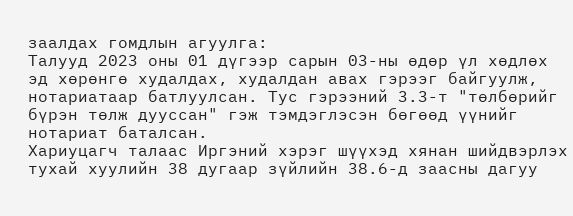заалдах гомдлын агуулга:
Талууд 2023 оны 01 дүгээр сарын 03-ны өдөр үл хөдлөх эд хөрөнгө худалдах, худалдан авах гэрээг байгуулж, нотариатаар батлуулсан. Тус гэрээний 3.3-т "төлбөрийг бүрэн төлж дууссан" гэж тэмдэглэсэн бөгөөд үүнийг нотариат баталсан.
Хариуцагч талаас Иргэний хэрэг шүүхэд хянан шийдвэрлэх тухай хуулийн 38 дугаар зүйлийн 38.6-д заасны дагуу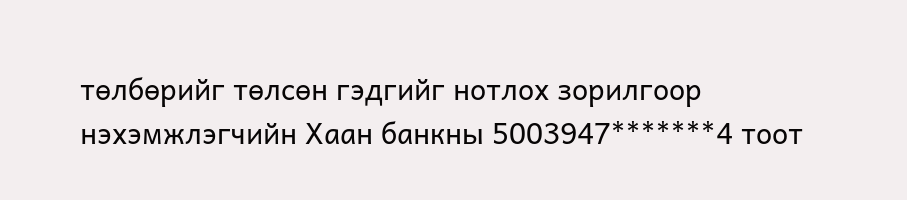төлбөрийг төлсөн гэдгийг нотлох зорилгоор нэхэмжлэгчийн Хаан банкны 5003947*******4 тоот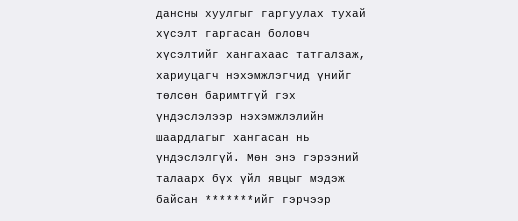дансны хуулгыг гаргуулах тухай хүсэлт гаргасан боловч хүсэлтийг хангахаас татгалзаж, хариуцагч нэхэмжлэгчид үнийг төлсөн баримтгүй гэх үндэслэлээр нэхэмжлэлийн шаардлагыг хангасан нь үндэслэлгүй. Мөн энэ гэрээний талаарх бүх үйл явцыг мэдэж байсан *******ийг гэрчээр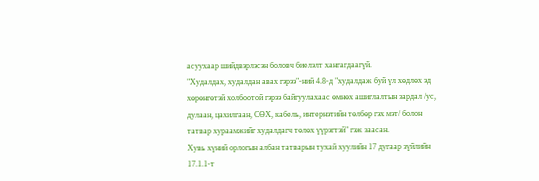асуухаар шийдвэрлэсэн боловч биелэлт хангагдаагүй.
"Худалдах, худалдан авах гэрээ"-ний 4.8-д "худалдаж буй үл хөдлөх эд хөрөнгөтэй холбоотой гэрээ байгуулахаас өмнөх ашиглалтын зардал /ус, дулаан, цахилгаан, СӨХ, кабель, интернэтийн төлбөр гэх мэт/ болон татвар хураамжийг худалдагч төлөх үүрэгтэй" гэж заасан.
Хувь хүний орлогын албан татварын тухай хуулийн 17 дугаар зүйлийн 17.1.1-т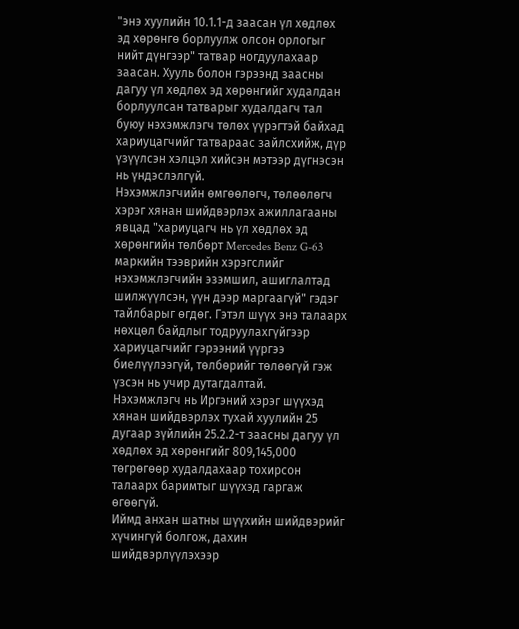"энэ хуулийн 10.1.1-д заасан үл хөдлөх эд хөрөнгө борлуулж олсон орлогыг нийт дүнгээр" татвар ногдуулахаар заасан. Хууль болон гэрээнд заасны дагуу үл хөдлөх эд хөрөнгийг худалдан борлуулсан татварыг худалдагч тал буюу нэхэмжлэгч төлөх үүрэгтэй байхад хариуцагчийг татвараас зайлсхийж, дүр үзүүлсэн хэлцэл хийсэн мэтээр дүгнэсэн нь үндэслэлгүй.
Нэхэмжлэгчийн өмгөөлөгч, төлөөлөгч хэрэг хянан шийдвэрлэх ажиллагааны явцад "хариуцагч нь үл хөдлөх эд хөрөнгийн төлбөрт Mercedes Benz G-63 маркийн тээврийн хэрэгслийг нэхэмжлэгчийн эзэмшил, ашиглалтад шилжүүлсэн, үүн дээр маргаагүй" гэдэг тайлбарыг өгдөг. Гэтэл шүүх энэ талаарх нөхцөл байдлыг тодруулахгүйгээр хариуцагчийг гэрээний үүргээ биелүүлээгүй, төлбөрийг төлөөгүй гэж үзсэн нь учир дутагдалтай.
Нэхэмжлэгч нь Иргэний хэрэг шүүхэд хянан шийдвэрлэх тухай хуулийн 25 дугаар зүйлийн 25.2.2-т заасны дагуу үл хөдлөх эд хөрөнгийг 809,145,000 төгрөгөөр худалдахаар тохирсон талаарх баримтыг шүүхэд гаргаж өгөөгүй.
Иймд анхан шатны шүүхийн шийдвэрийг хүчингүй болгож, дахин шийдвэрлүүлэхээр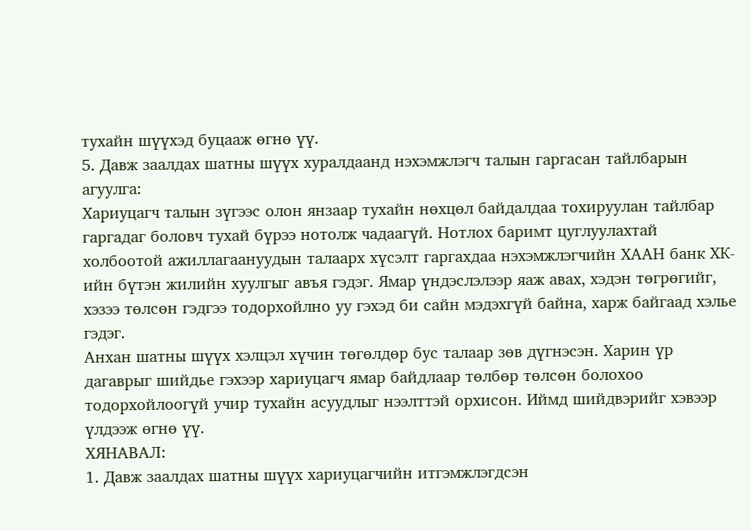тухайн шүүхэд буцааж өгнө үү.
5. Давж заалдах шатны шүүх хуралдаанд нэхэмжлэгч талын гаргасан тайлбарын агуулга:
Хариуцагч талын зүгээс олон янзаар тухайн нөхцөл байдалдаа тохируулан тайлбар гаргадаг боловч тухай бүрээ нотолж чадаагүй. Нотлох баримт цуглуулахтай холбоотой ажиллагаануудын талаарх хүсэлт гаргахдаа нэхэмжлэгчийн ХААН банк ХК-ийн бүтэн жилийн хуулгыг авъя гэдэг. Ямар үндэслэлээр яаж авах, хэдэн төгрөгийг, хэзээ төлсөн гэдгээ тодорхойлно уу гэхэд би сайн мэдэхгүй байна, харж байгаад хэлье гэдэг.
Анхан шатны шүүх хэлцэл хүчин төгөлдөр бус талаар зөв дүгнэсэн. Харин үр дагаврыг шийдье гэхээр хариуцагч ямар байдлаар төлбөр төлсөн болохоо тодорхойлоогүй учир тухайн асуудлыг нээлттэй орхисон. Иймд шийдвэрийг хэвээр үлдээж өгнө үү.
ХЯНАВАЛ:
1. Давж заалдах шатны шүүх хариуцагчийн итгэмжлэгдсэн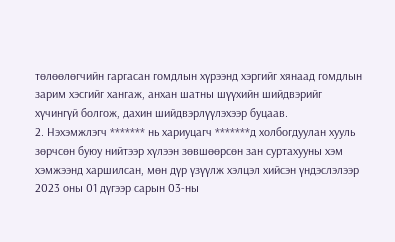төлөөлөгчийн гаргасан гомдлын хүрээнд хэргийг хянаад гомдлын зарим хэсгийг хангаж, анхан шатны шүүхийн шийдвэрийг хүчингүй болгож, дахин шийдвэрлүүлэхээр буцаав.
2. Нэхэмжлэгч ******* нь хариуцагч *******д холбогдуулан хууль зөрчсөн буюу нийтээр хүлээн зөвшөөрсөн зан суртахууны хэм хэмжээнд харшилсан, мөн дүр үзүүлж хэлцэл хийсэн үндэслэлээр 2023 оны 01 дүгээр сарын 03-ны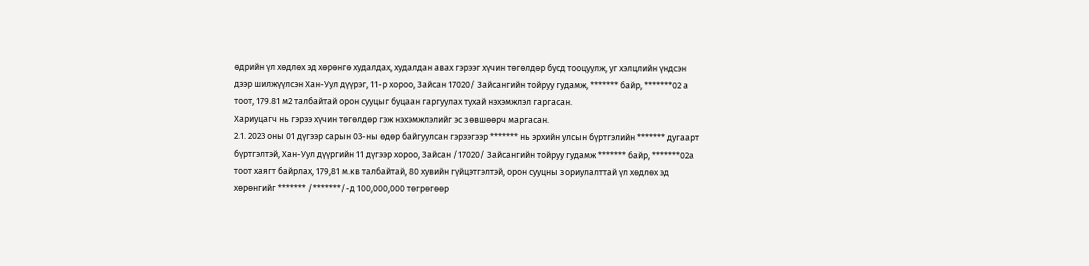өдрийн үл хөдлөх эд хөрөнгө худалдах, худалдан авах гэрээг хүчин төгөлдөр бусд тооцуулж, уг хэлцлийн үндсэн дээр шилжүүлсэн Хан-Уул дүүрэг, 11-р хороо, Зайсан 17020/ Зайсангийн тойруу гудамж, ******* байр, *******02 а тоот, 179.81 м2 талбайтай орон сууцыг буцаан гаргуулах тухай нэхэмжлэл гаргасан.
Хариуцагч нь гэрээ хүчин төгөлдөр гэж нэхэмжлэлийг эс зөвшөөрч маргасан.
2.1. 2023 оны 01 дүгээр сарын 03-ны өдөр байгуулсан гэрээгээр ******* нь эрхийн улсын бүртгэлийн ******* дугаарт бүртгэлтэй, Хан-Уул дүүргийн 11 дүгээр хороо, Зайсан /17020/ Зайсангийн тойруу гудамж ******* байр, *******02а тоот хаягт байрлах, 179,81 м.кв талбайтай, 80 хувийн гүйцэтгэлтэй, орон сууцны зориулалттай үл хөдлөх эд хөрөнгийг ******* /*******/-д 100,000,000 төгрөгөөр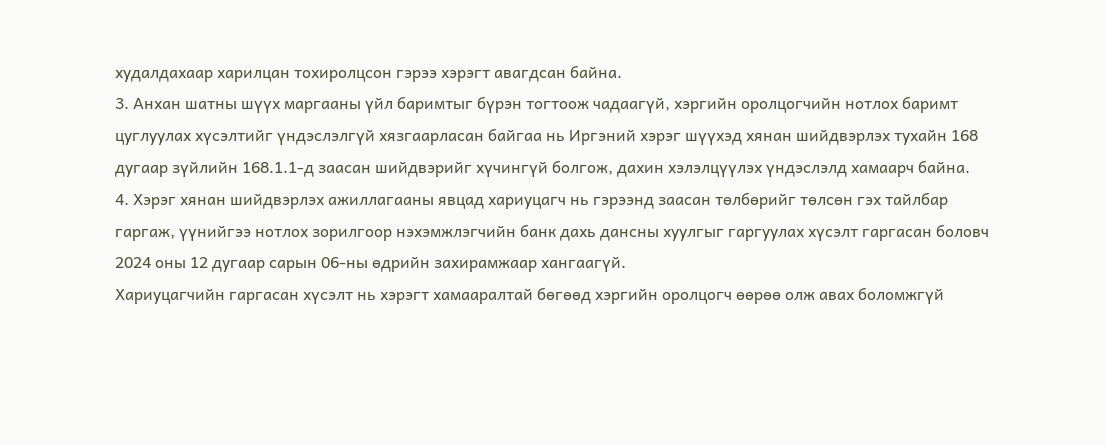худалдахаар харилцан тохиролцсон гэрээ хэрэгт авагдсан байна.
3. Анхан шатны шүүх маргааны үйл баримтыг бүрэн тогтоож чадаагүй, хэргийн оролцогчийн нотлох баримт цуглуулах хүсэлтийг үндэслэлгүй хязгаарласан байгаа нь Иргэний хэрэг шүүхэд хянан шийдвэрлэх тухайн 168 дугаар зүйлийн 168.1.1-д заасан шийдвэрийг хүчингүй болгож, дахин хэлэлцүүлэх үндэслэлд хамаарч байна.
4. Хэрэг хянан шийдвэрлэх ажиллагааны явцад хариуцагч нь гэрээнд заасан төлбөрийг төлсөн гэх тайлбар гаргаж, үүнийгээ нотлох зорилгоор нэхэмжлэгчийн банк дахь дансны хуулгыг гаргуулах хүсэлт гаргасан боловч 2024 оны 12 дугаар сарын 06-ны өдрийн захирамжаар хангаагүй.
Хариуцагчийн гаргасан хүсэлт нь хэрэгт хамааралтай бөгөөд хэргийн оролцогч өөрөө олж авах боломжгүй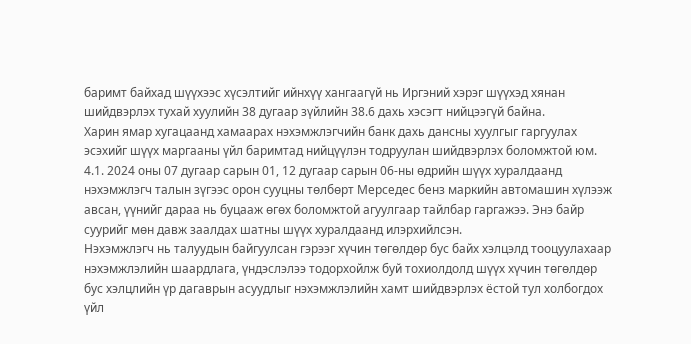баримт байхад шүүхээс хүсэлтийг ийнхүү хангаагүй нь Иргэний хэрэг шүүхэд хянан шийдвэрлэх тухай хуулийн 38 дугаар зүйлийн 38.6 дахь хэсэгт нийцээгүй байна.
Харин ямар хугацаанд хамаарах нэхэмжлэгчийн банк дахь дансны хуулгыг гаргуулах эсэхийг шүүх маргааны үйл баримтад нийцүүлэн тодруулан шийдвэрлэх боломжтой юм.
4.1. 2024 оны 07 дугаар сарын 01, 12 дугаар сарын 06-ны өдрийн шүүх хуралдаанд нэхэмжлэгч талын зүгээс орон сууцны төлбөрт Мерседес бенз маркийн автомашин хүлээж авсан, үүнийг дараа нь буцааж өгөх боломжтой агуулгаар тайлбар гаргажээ. Энэ байр суурийг мөн давж заалдах шатны шүүх хуралдаанд илэрхийлсэн.
Нэхэмжлэгч нь талуудын байгуулсан гэрээг хүчин төгөлдөр бус байх хэлцэлд тооцуулахаар нэхэмжлэлийн шаардлага, үндэслэлээ тодорхойлж буй тохиолдолд шүүх хүчин төгөлдөр бус хэлцлийн үр дагаврын асуудлыг нэхэмжлэлийн хамт шийдвэрлэх ёстой тул холбогдох үйл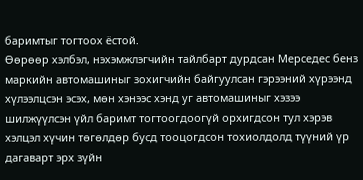баримтыг тогтоох ёстой.
Өөрөөр хэлбэл, нэхэмжлэгчийн тайлбарт дурдсан Мерседес бенз маркийн автомашиныг зохигчийн байгуулсан гэрээний хүрээнд хүлээлцсэн эсэх, мөн хэнээс хэнд уг автомашиныг хэзээ шилжүүлсэн үйл баримт тогтоогдоогүй орхигдсон тул хэрэв хэлцэл хүчин төгөлдөр бусд тооцогдсон тохиолдолд түүний үр дагаварт эрх зүйн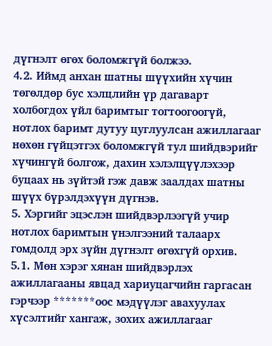дүгнэлт өгөх боломжгүй болжээ.
4.2. Иймд анхан шатны шүүхийн хүчин төгөлдөр бус хэлцлийн үр дагаварт холбогдох үйл баримтыг тогтоогоогүй, нотлох баримт дутуу цуглуулсан ажиллагааг нөхөн гүйцэтгэх боломжгүй тул шийдвэрийг хүчингүй болгож, дахин хэлэлцүүлэхээр буцаах нь зүйтэй гэж давж заалдах шатны шүүх бүрэлдэхүүн дүгнэв.
5. Хэргийг эцэслэн шийдвэрлээгүй учир нотлох баримтын үнэлгээний талаарх гомдолд эрх зүйн дүгнэлт өгөхгүй орхив.
5.1. Мөн хэрэг хянан шийдвэрлэх ажиллагааны явцад хариуцагчийн гаргасан гэрчээр *******оос мэдүүлэг авахуулах хүсэлтийг хангаж, зохих ажиллагааг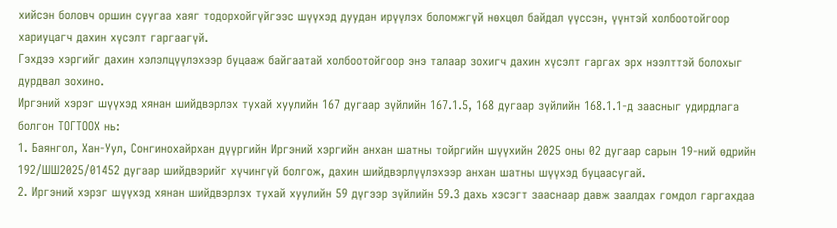хийсэн боловч оршин суугаа хаяг тодорхойгүйгээс шүүхэд дуудан ирүүлэх боломжгүй нөхцөл байдал үүссэн, үүнтэй холбоотойгоор хариуцагч дахин хүсэлт гаргаагүй.
Гэхдээ хэргийг дахин хэлэлцүүлэхээр буцааж байгаатай холбоотойгоор энэ талаар зохигч дахин хүсэлт гаргах эрх нээлттэй болохыг дурдвал зохино.
Иргэний хэрэг шүүхэд хянан шийдвэрлэх тухай хуулийн 167 дугаар зүйлийн 167.1.5, 168 дугаар зүйлийн 168.1.1-д заасныг удирдлага болгон ТОГТООХ нь:
1. Баянгол, Хан-Уул, Сонгинохайрхан дүүргийн Иргэний хэргийн анхан шатны тойргийн шүүхийн 2025 оны 02 дугаар сарын 19-ний өдрийн 192/ШШ2025/01452 дугаар шийдвэрийг хүчингүй болгож, дахин шийдвэрлүүлэхээр анхан шатны шүүхэд буцаасугай.
2. Иргэний хэрэг шүүхэд хянан шийдвэрлэх тухай хуулийн 59 дүгээр зүйлийн 59.3 дахь хэсэгт зааснаар давж заалдах гомдол гаргахдаа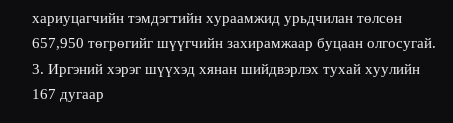хариуцагчийн тэмдэгтийн хураамжид урьдчилан төлсөн 657,950 төгрөгийг шүүгчийн захирамжаар буцаан олгосугай.
3. Иргэний хэрэг шүүхэд хянан шийдвэрлэх тухай хуулийн 167 дугаар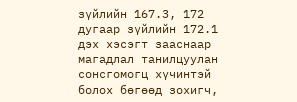зүйлийн 167.3, 172 дугаар зүйлийн 172.1 дэх хэсэгт зааснаар магадлал танилцуулан сонсгомогц хүчинтэй болох бөгөөд зохигч,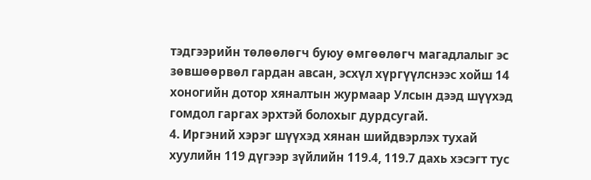тэдгээрийн төлөөлөгч буюу өмгөөлөгч магадлалыг эс зөвшөөрвөл гардан авсан, эсхүл хүргүүлснээс хойш 14 хоногийн дотор хяналтын журмаар Улсын дээд шүүхэд гомдол гаргах эрхтэй болохыг дурдсугай.
4. Иргэний хэрэг шүүхэд хянан шийдвэрлэх тухай хуулийн 119 дүгээр зүйлийн 119.4, 119.7 дахь хэсэгт тус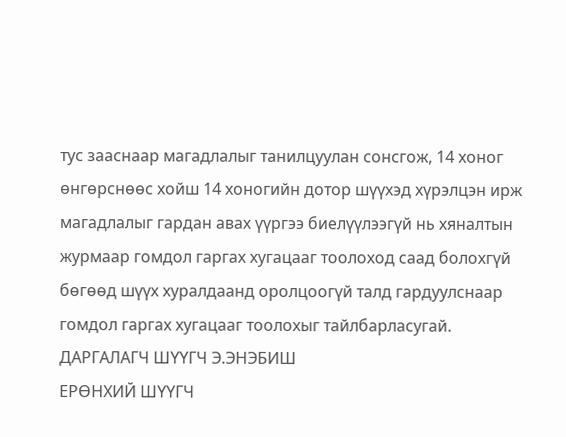тус зааснаар магадлалыг танилцуулан сонсгож, 14 хоног өнгөрснөөс хойш 14 хоногийн дотор шүүхэд хүрэлцэн ирж магадлалыг гардан авах үүргээ биелүүлээгүй нь хяналтын журмаар гомдол гаргах хугацааг тоолоход саад болохгүй бөгөөд шүүх хуралдаанд оролцоогүй талд гардуулснаар гомдол гаргах хугацааг тоолохыг тайлбарласугай.
ДАРГАЛАГЧ ШҮҮГЧ Э.ЭНЭБИШ
ЕРӨНХИЙ ШҮҮГЧ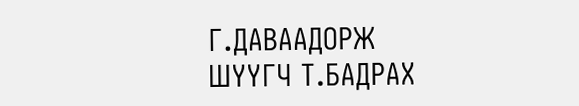Г.ДАВААДОРЖ
ШҮҮГЧ Т.БАДРАХ